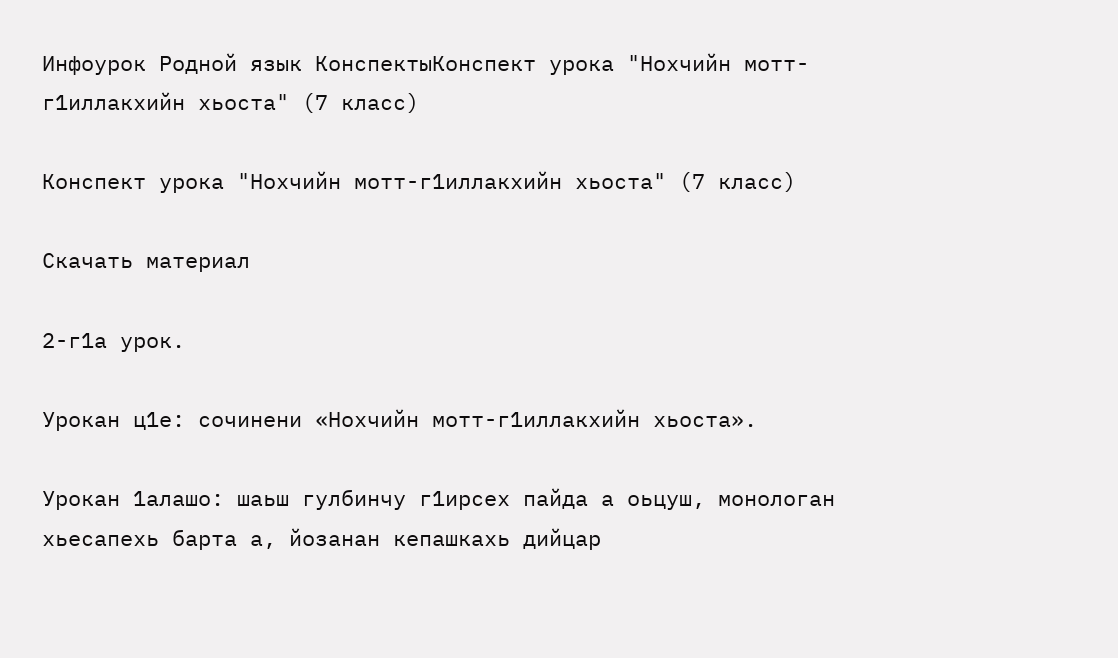Инфоурок Родной язык КонспектыКонспект урока "Нохчийн мотт-г1иллакхийн хьоста" (7 класс)

Конспект урока "Нохчийн мотт-г1иллакхийн хьоста" (7 класс)

Скачать материал

2-г1а урок.

Урокан ц1е: сочинени «Нохчийн мотт-г1иллакхийн хьоста».

Урокан 1алашо: шаьш гулбинчу г1ирсех пайда а оьцуш, монологан хьесапехь барта а, йозанан кепашкахь дийцар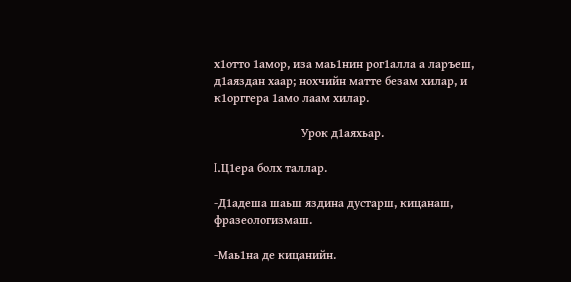х1отто 1амор, иза маь1нин рог1алла а ларъеш, д1аяздан хаар; нохчийн матте безам хилар, и к1орггера 1амо лаам хилар.

                             Урок д1аяхьар.

I.Ц1ера болх таллар.

-Д1адеша шаьш яздина дустарш, кицанаш, фразеологизмаш.

-Маь1на де кицанийн.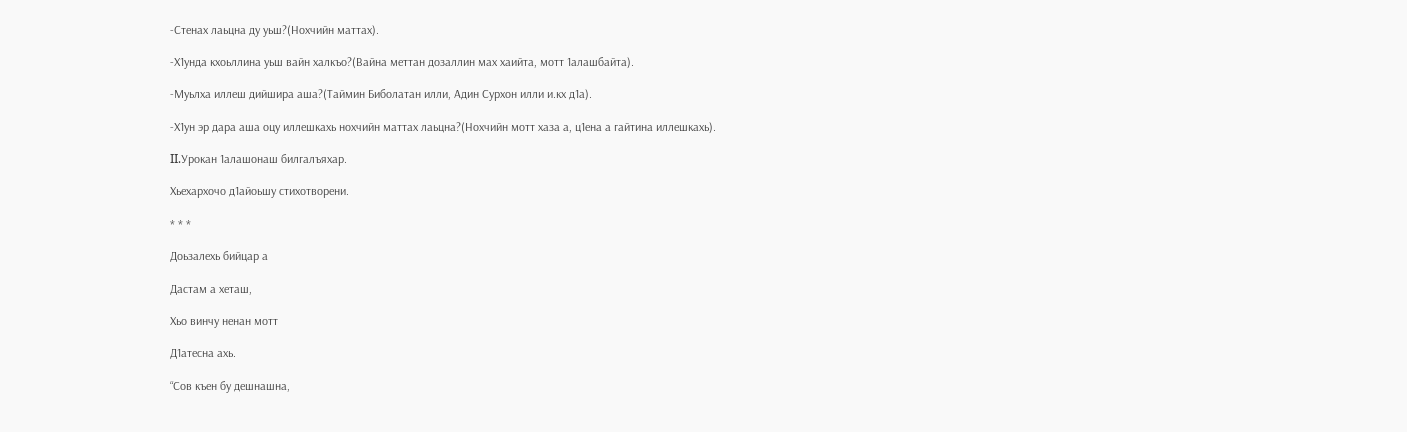-Стенах лаьцна ду уьш?(Нохчийн маттах).

-Х1унда кхоьллина уьш вайн халкъо?(Вайна меттан дозаллин мах хаийта, мотт 1алашбайта).

-Муьлха иллеш дийшира аша?(Таймин Биболатан илли, Адин Сурхон илли и.кх д1а).

-Х1ун эр дара аша оцу иллешкахь нохчийн маттах лаьцна?(Нохчийн мотт хаза а, ц1ена а гайтина иллешкахь).

II.Урокан 1алашонаш билгалъяхар.

Хьехархочо д1айоьшу стихотворени.

* * *

Доьзалехь бийцар а

Дастам а хеташ,

Хьо винчу ненан мотт

Д1атесна ахь.

“Сов къен бу дешнашна,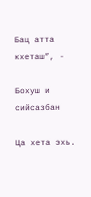Бац атта кхеташ”, -

Бохуш и сийсазбан

Ца хета эхь.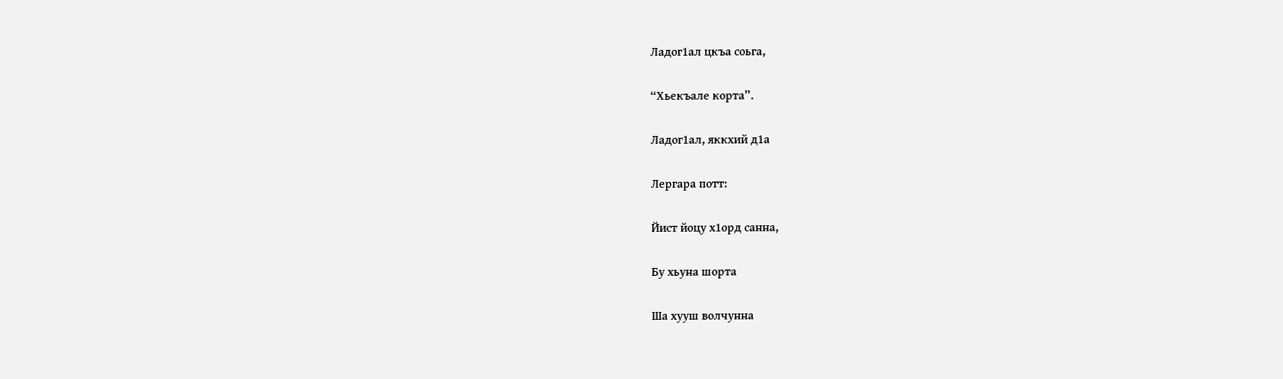Ладог1ал цкъа соьга,

“Хьекъале корта”.

Ладог1ал, яккхий д1а

Лергара потт:

Йист йоцу х1орд санна,

Бу хьуна шорта

Ша хууш волчунна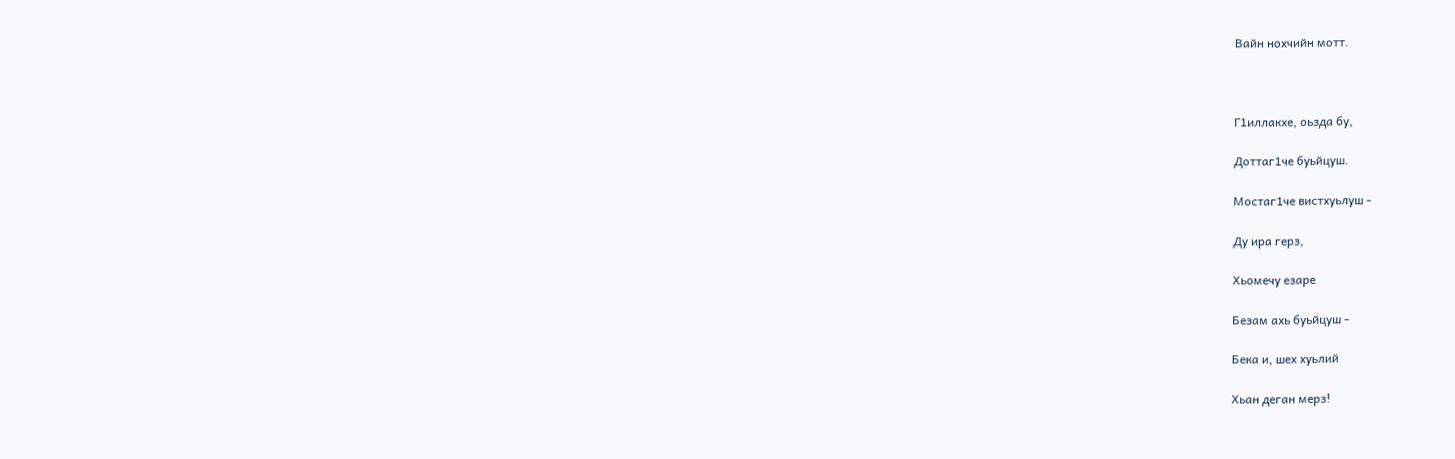Вайн нохчийн мотт.



Г1иллакхе, оьзда бу,

Доттаг1че буьйцуш.

Мостаг1че вистхуьлуш -

Ду ира герз,

Хьомечу езаре

Безам ахь буьйцуш -

Бека и, шех хуьлий

Хьан деган мерз!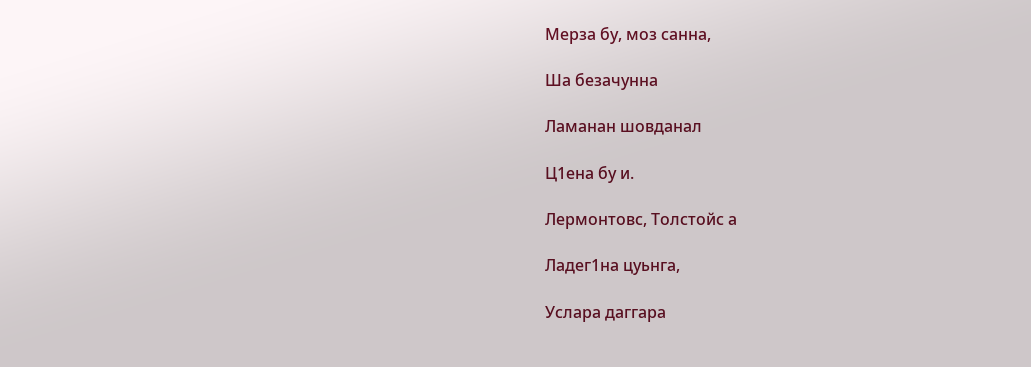Мерза бу, моз санна,

Ша безачунна

Ламанан шовданал

Ц1ена бу и.

Лермонтовс, Толстойс а

Ладег1на цуьнга,

Услара даггара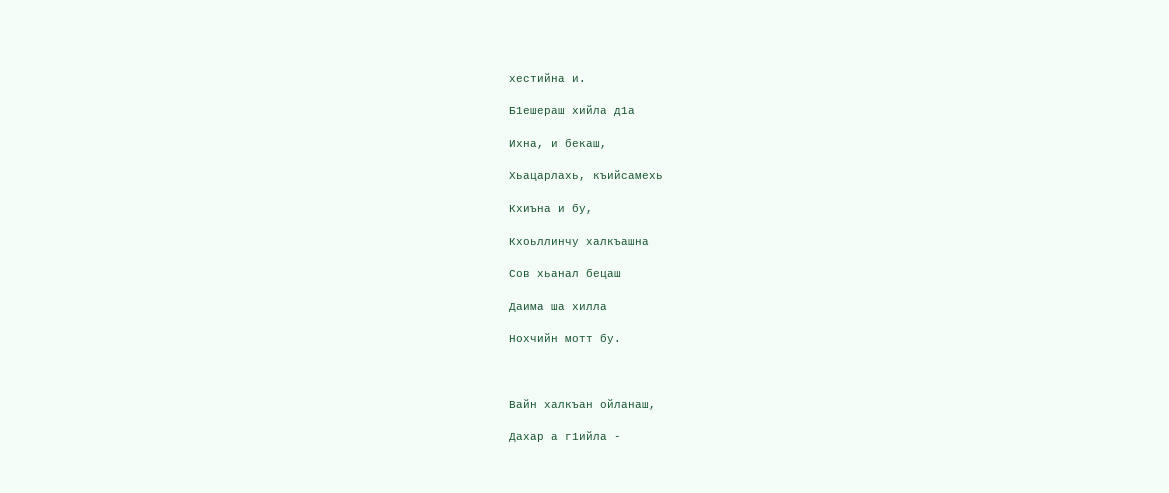хестийна и.

Б1ешераш хийла д1а

Ихна, и бекаш,

Хьацарлахь, къийсамехь

Кхиъна и бу,

Кхоьллинчу халкъашна

Сов хьанал бецаш

Даима ша хилла

Нохчийн мотт бу.



Вайн халкъан ойланаш,

Дахар а г1ийла -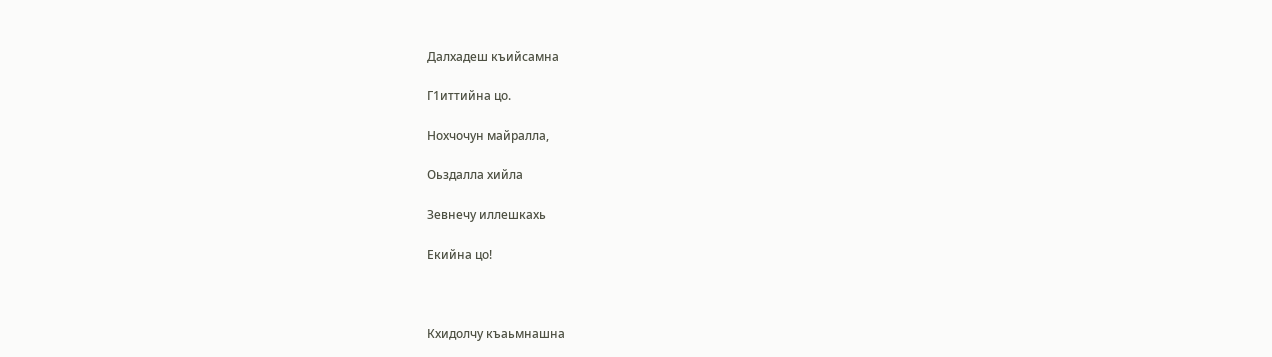Далхадеш къийсамна

Г1иттийна цо.

Нохчочун майралла,

Оьздалла хийла

Зевнечу иллешкахь

Екийна цо!



Кхидолчу къаьмнашна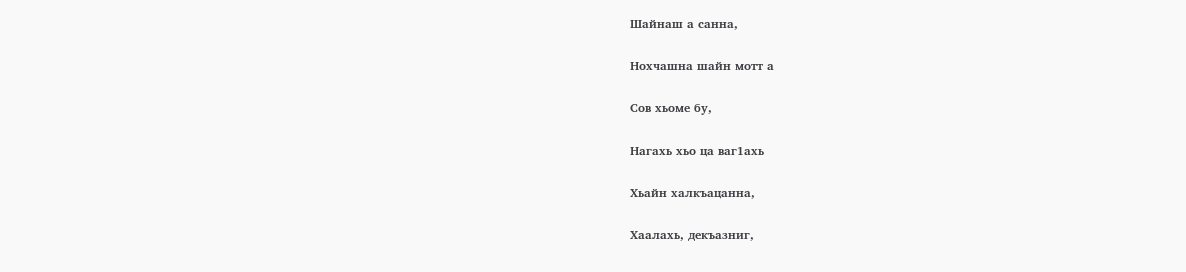Шайнаш а санна,

Нохчашна шайн мотт а

Сов хьоме бу,

Нагахь хьо ца ваг1ахь

Хьайн халкъацанна,

Хаалахь, декъазниг,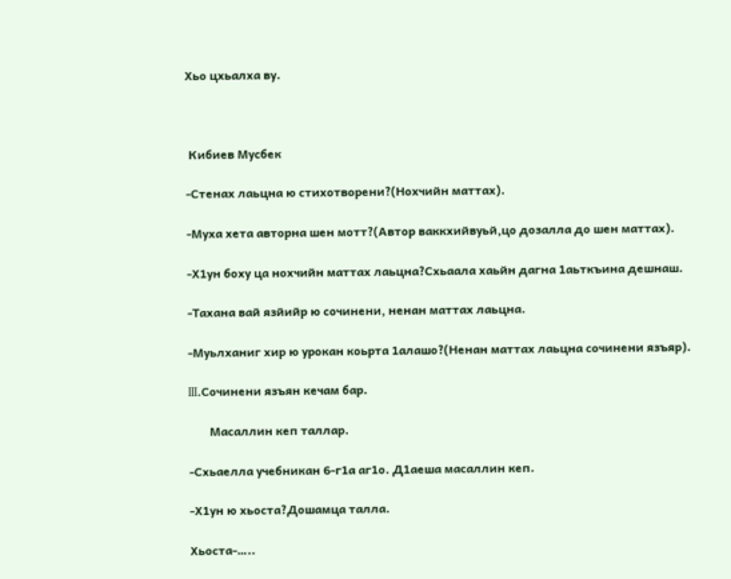Хьо цхьалха ву.



 Кибиев Мусбек

-Стенах лаьцна ю стихотворени?(Нохчийн маттах).

-Муха хета авторна шен мотт?(Автор ваккхийвуьй,цо дозалла до шен маттах).

-Х1ун боху ца нохчийн маттах лаьцна?Схьаала хаьйн дагна 1аьткъина дешнаш.

-Тахана вай язйийр ю сочинени, ненан маттах лаьцна.

-Муьлханиг хир ю урокан коьрта 1алашо?(Ненан маттах лаьцна сочинени язъяр).

III.Сочинени язъян кечам бар.

       Масаллин кеп таллар.

-Схьаелла учебникан 6-г1а аг1о. Д1аеша масаллин кеп.

-Х1ун ю хьоста?Дошамца талла.

Хьоста-…..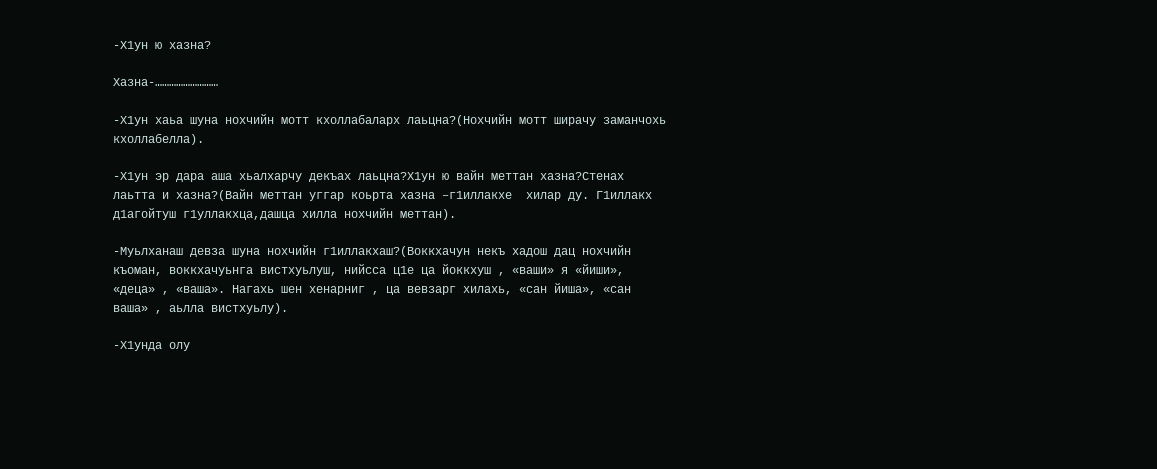-Х1ун ю хазна?

Хазна-………………………

-Х1ун хаьа шуна нохчийн мотт кхоллабаларх лаьцна?(Нохчийн мотт ширачу заманчохь кхоллабелла).

-Х1ун эр дара аша хьалхарчу декъах лаьцна?Х1ун ю вайн меттан хазна?Стенах лаьтта и хазна?(Вайн меттан уггар коьрта хазна –г1иллакхе  хилар ду. Г1иллакх д1агойтуш г1уллакхца,дашца хилла нохчийн меттан).

-Муьлханаш девза шуна нохчийн г1иллакхаш?(Воккхачун некъ хадош дац нохчийн къоман, воккхачуьнга вистхуьлуш, нийсса ц1е ца йоккхуш , «ваши» я «йиши», «деца» , «ваша». Нагахь шен хенарниг , ца вевзарг хилахь, «сан йиша», «сан ваша» , аьлла вистхуьлу).

-Х1унда олу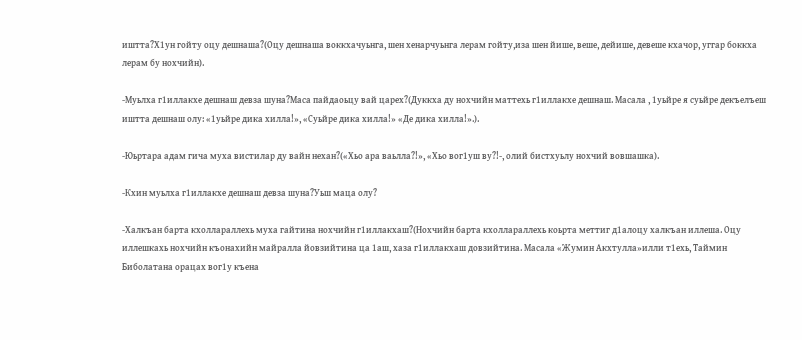иштта?Х1ун гойту оцу дешнаша?(Оцу дешнаша воккхачуьнга, шен хенарчуьнга лерам гойту,иза шен йише, веше, дейише, девеше кхачор, уггар боккха лерам бу нохчийн).

-Муьлха г1иллакхе дешнаш девза шуна?Маса пайдаоьцу вай царех?(Дуккха ду нохчийн маттехь г1иллакхе дешнаш. Масала , 1уьйре я суьйре декъелъеш иштта дешнаш олу: «1уьйре дика хилла!», «Суьйре дика хилла!» «Де дика хилла!».).

-Юьртара адам гича муха вистилар ду вайн нехан?(«Хьо ара ваьлла?!», «Хьо вог1уш ву?!-, олий бистхуьлу нохчий вовшашка).

-Кхин муьлха г1иллакхе дешнаш девза шуна?Уьш маца олу?

-Халкъан барта кхоллараллехь муха гайтина нохчийн г1иллакхаш?(Нохчийн барта кхоллараллехь коьрта меттиг д1алоцу халкъан иллеша. Оцу иллешкахь нохчийн къонахийн майралла йовзийтина ца 1аш, хаза г1иллакхаш довзийтина. Масала «Жумин Акхтулла»илли т1ехь, Таймин Биболатана орацах вог1у къена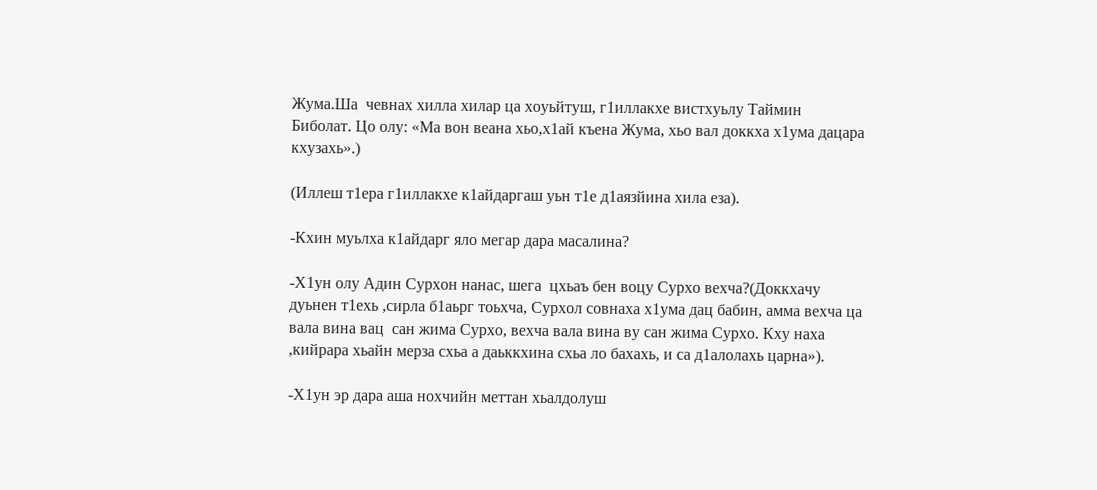Жума.Ша  чевнах хилла хилар ца хоуьйтуш, г1иллакхе вистхуьлу Таймин Биболат. Цо олу: «Ма вон веана хьо,х1ай къена Жума, хьо вал доккха х1ума дацара кхузахь».)

(Иллеш т1ера г1иллакхе к1айдаргаш уьн т1е д1аязйина хила еза).

-Кхин муьлха к1айдарг яло мегар дара масалина?

-Х1ун олу Адин Сурхон нанас, шега  цхьаъ бен воцу Сурхо вехча?(Доккхачу дуьнен т1ехь ,сирла б1аьрг тоьхча, Сурхол совнаха х1ума дац бабин, амма вехча ца вала вина вац  сан жима Сурхо, вехча вала вина ву сан жима Сурхо. Кху наха ,кийрара хьайн мерза схьа а даьккхина схьа ло бахахь, и са д1алолахь царна»).

-Х1ун эр дара аша нохчийн меттан хьалдолуш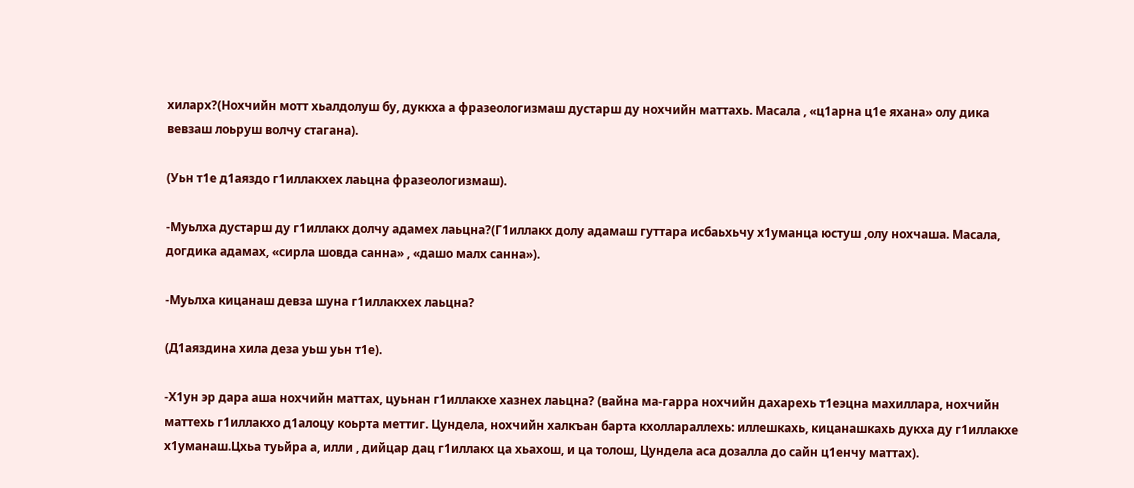хиларх?(Нохчийн мотт хьалдолуш бу, дуккха а фразеологизмаш дустарш ду нохчийн маттахь. Масала , «ц1арна ц1е яхана» олу дика вевзаш лоьруш волчу стагана).

(Уьн т1е д1аяздо г1иллакхех лаьцна фразеологизмаш).

-Муьлха дустарш ду г1иллакх долчу адамех лаьцна?(Г1иллакх долу адамаш гуттара исбаьхьчу х1уманца юстуш ,олу нохчаша. Масала, догдика адамах, «сирла шовда санна» , «дашо малх санна»).

-Муьлха кицанаш девза шуна г1иллакхех лаьцна?

(Д1аяздина хила деза уьш уьн т1е).

-Х1ун эр дара аша нохчийн маттах, цуьнан г1иллакхе хазнех лаьцна? (вайна ма-гарра нохчийн дахарехь т1еэцна махиллара, нохчийн маттехь г1иллакхо д1алоцу коьрта меттиг. Цундела, нохчийн халкъан барта кхоллараллехь: иллешкахь, кицанашкахь дукха ду г1иллакхе х1уманаш.Цхьа туьйра а, илли , дийцар дац г1иллакх ца хьахош, и ца толош, Цундела аса дозалла до сайн ц1енчу маттах).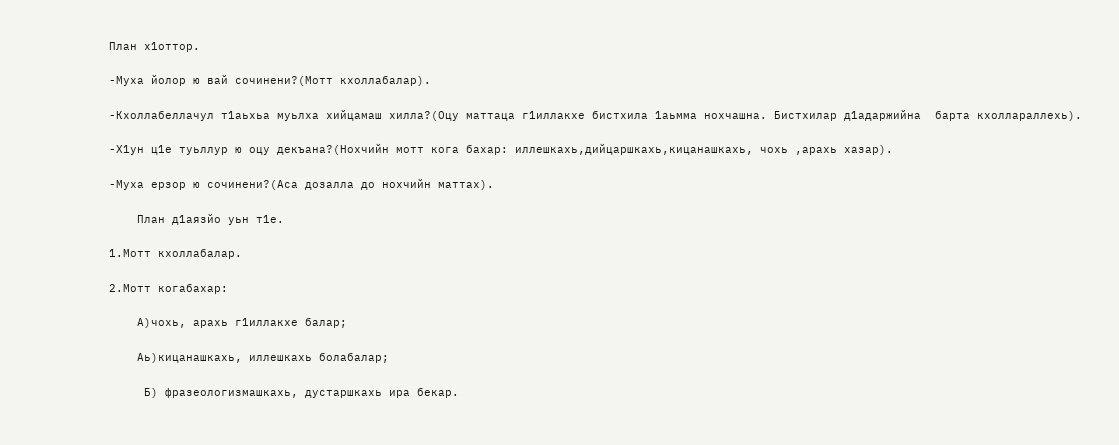План х1оттор.

-Муха йолор ю вай сочинени?(Мотт кхоллабалар).

-Кхоллабеллачул т1аьхьа муьлха хийцамаш хилла?(Оцу маттаца г1иллакхе бистхила 1аьмма нохчашна. Бистхилар д1адаржийна  барта кхоллараллехь).

-Х1ун ц1е туьллур ю оцу декъана?(Нохчийн мотт кога бахар: иллешкахь,дийцаршкахь,кицанашкахь, чохь ,арахь хазар).

-Муха ерзор ю сочинени?(Аса дозалла до нохчийн маттах).

    План д1аязйо уьн т1е.

1.Мотт кхоллабалар.

2.Мотт когабахар:

    А)чохь, арахь г1иллакхе балар;

    Аь)кицанашкахь, иллешкахь болабалар;

     Б) фразеологизмашкахь, дустаршкахь ира бекар.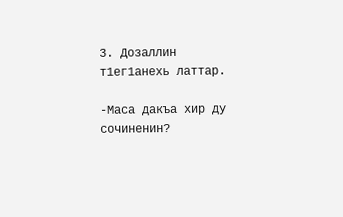3. Дозаллин т1ег1анехь латтар.

-Маса дакъа хир ду сочиненин?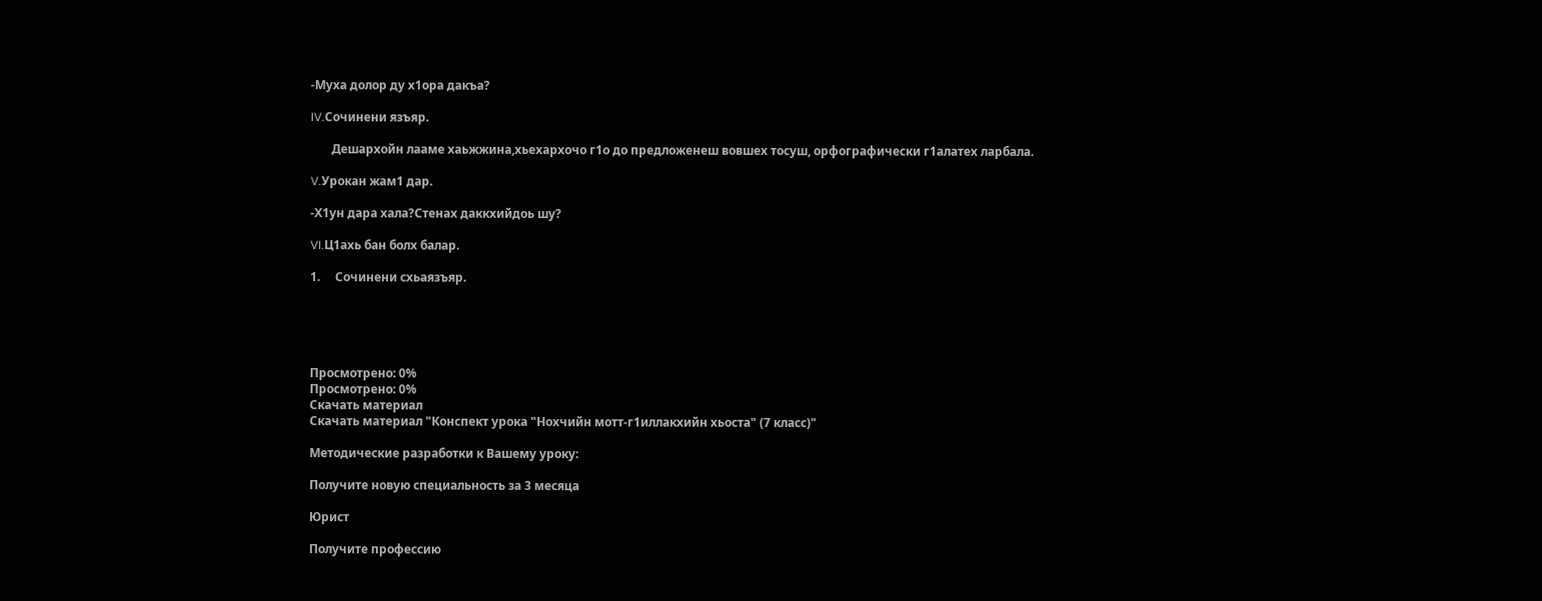-Муха долор ду х1ора дакъа?

IV.Сочинени язъяр.

       Дешархойн лааме хаьжжина,хьехархочо г1о до предложенеш вовшех тосуш, орфографически г1алатех ларбала.

V.Урокан жам1 дар.

-Х1ун дара хала?Стенах даккхийдоь шу?

VI.Ц1ахь бан болх балар.

1.     Сочинени схьаязъяр.





Просмотрено: 0%
Просмотрено: 0%
Скачать материал
Скачать материал "Конспект урока "Нохчийн мотт-г1иллакхийн хьоста" (7 класс)"

Методические разработки к Вашему уроку:

Получите новую специальность за 3 месяца

Юрист

Получите профессию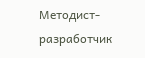Методист-разработчик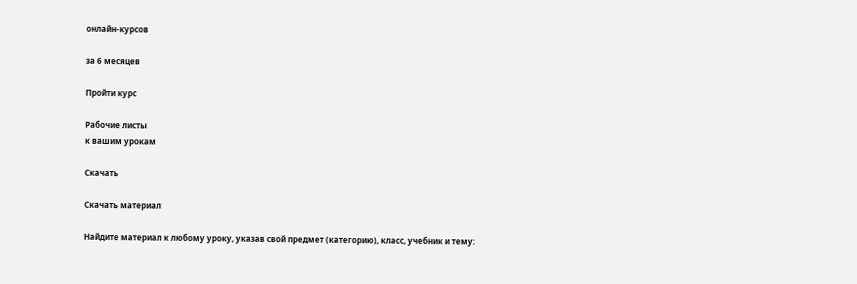онлайн-курсов

за 6 месяцев

Пройти курс

Рабочие листы
к вашим урокам

Скачать

Скачать материал

Найдите материал к любому уроку, указав свой предмет (категорию), класс, учебник и тему: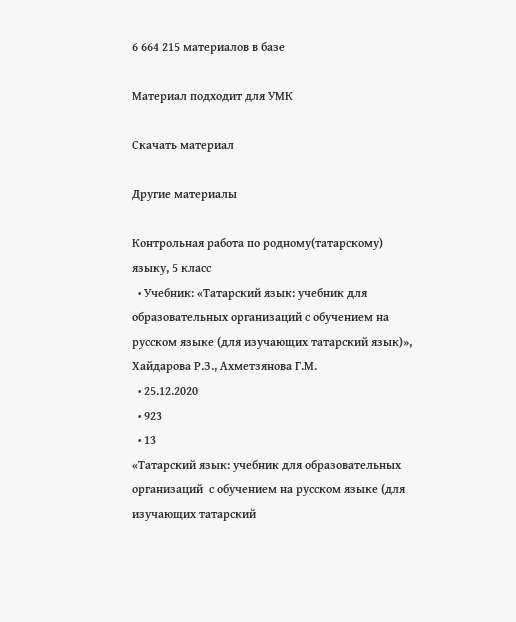6 664 215 материалов в базе

Материал подходит для УМК

Скачать материал

Другие материалы

Контрольная работа по родному(татарскому) языку, 5 класс
  • Учебник: «Татарский язык: учебник для образовательных организаций с обучением на русском языке (для изучающих татарский язык)», Хайдарова Р.З., Ахметзянова Г.М.
  • 25.12.2020
  • 923
  • 13
«Татарский язык: учебник для образовательных организаций  с обучением на русском языке (для изучающих татарский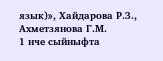язык)», Хайдарова Р.З., Ахметзянова Г.М.
1 нче сыйныфта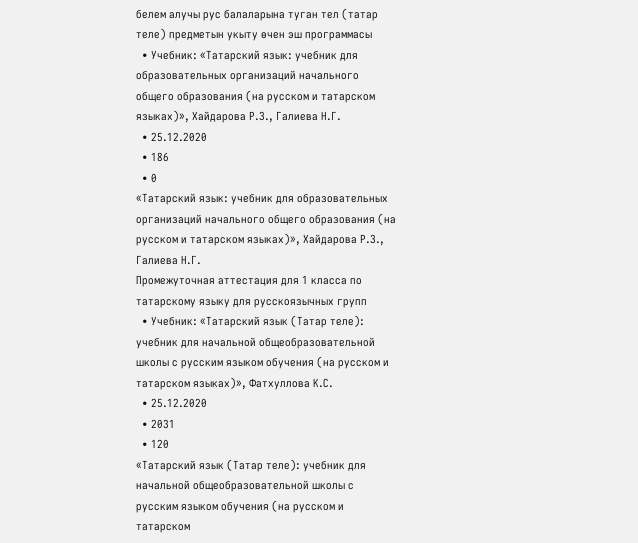белем алучы рус балаларына туган тел (татар теле) предметын укыту өчен эш программасы
  • Учебник: «Татарский язык: учебник для образовательных организаций начального общего образования (на русском и татарском языках)», Хайдарова Р.З., Галиева Н.Г.
  • 25.12.2020
  • 186
  • 0
«Татарский язык: учебник для образовательных организаций начального общего образования (на русском и татарском языках)», Хайдарова Р.З., Галиева Н.Г.
Промежуточная аттестация для 1 класса по татарскому языку для русскоязычных групп
  • Учебник: «Татарский язык (Татар теле): учебник для начальной общеобразовательной школы с русским языком обучения (на русском и татарском языках)», Фатхуллова К.С.
  • 25.12.2020
  • 2031
  • 120
«Татарский язык (Татар теле): учебник для начальной общеобразовательной школы с русским языком обучения (на русском и татарском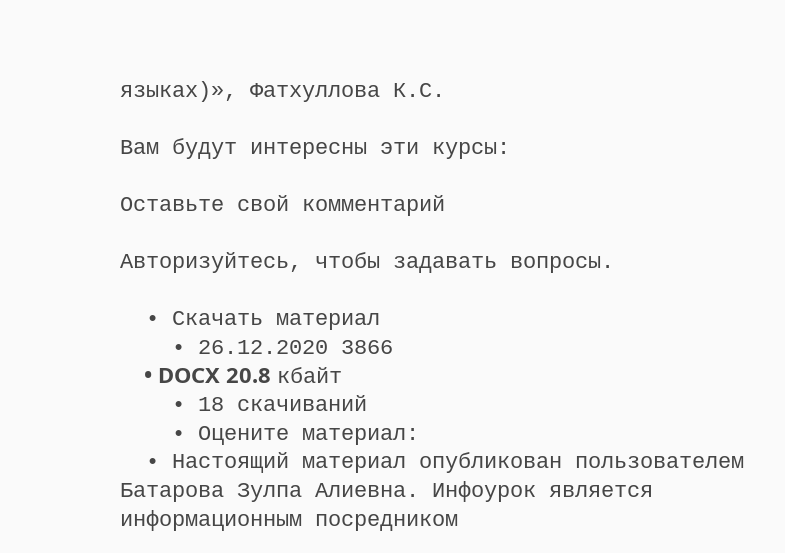языках)», Фатхуллова К.С.

Вам будут интересны эти курсы:

Оставьте свой комментарий

Авторизуйтесь, чтобы задавать вопросы.

  • Скачать материал
    • 26.12.2020 3866
    • DOCX 20.8 кбайт
    • 18 скачиваний
    • Оцените материал:
  • Настоящий материал опубликован пользователем Батарова Зулпа Алиевна. Инфоурок является информационным посредником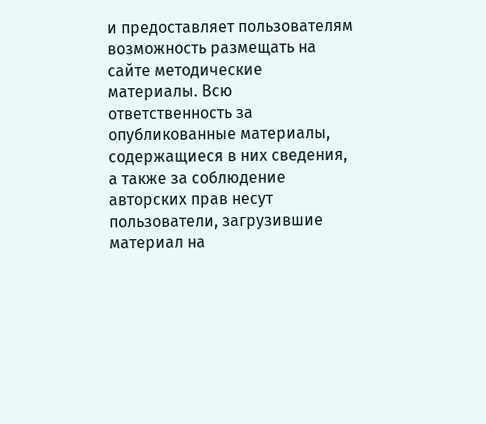и предоставляет пользователям возможность размещать на сайте методические материалы. Всю ответственность за опубликованные материалы, содержащиеся в них сведения, а также за соблюдение авторских прав несут пользователи, загрузившие материал на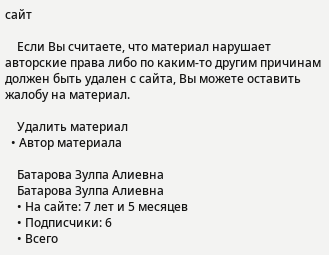сайт

    Если Вы считаете, что материал нарушает авторские права либо по каким-то другим причинам должен быть удален с сайта, Вы можете оставить жалобу на материал.

    Удалить материал
  • Автор материала

    Батарова Зулпа Алиевна
    Батарова Зулпа Алиевна
    • На сайте: 7 лет и 5 месяцев
    • Подписчики: 6
    • Всего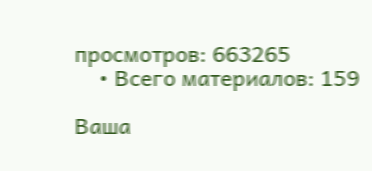просмотров: 663265
    • Всего материалов: 159

Ваша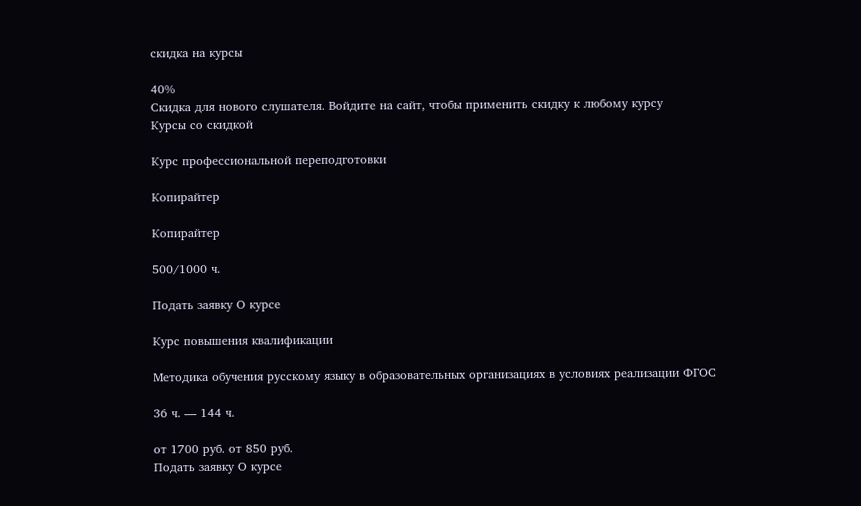скидка на курсы

40%
Скидка для нового слушателя. Войдите на сайт, чтобы применить скидку к любому курсу
Курсы со скидкой

Курс профессиональной переподготовки

Копирайтер

Копирайтер

500/1000 ч.

Подать заявку О курсе

Курс повышения квалификации

Методика обучения русскому языку в образовательных организациях в условиях реализации ФГОС

36 ч. — 144 ч.

от 1700 руб. от 850 руб.
Подать заявку О курсе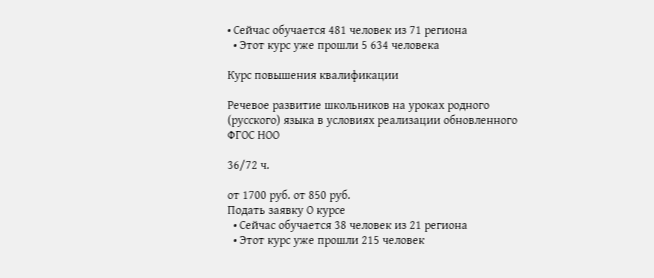• Сейчас обучается 481 человек из 71 региона
  • Этот курс уже прошли 5 634 человека

Курс повышения квалификации

Речевое развитие школьников на уроках родного (русского) языка в условиях реализации обновленного ФГОС НОО

36/72 ч.

от 1700 руб. от 850 руб.
Подать заявку О курсе
  • Сейчас обучается 38 человек из 21 региона
  • Этот курс уже прошли 215 человек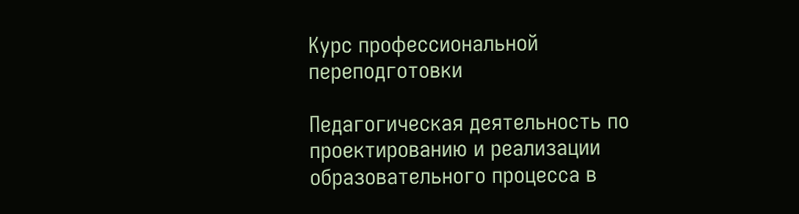Курс профессиональной переподготовки

Педагогическая деятельность по проектированию и реализации образовательного процесса в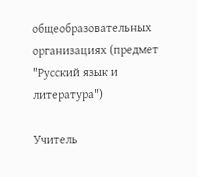общеобразовательных организациях (предмет "Русский язык и литература")

Учитель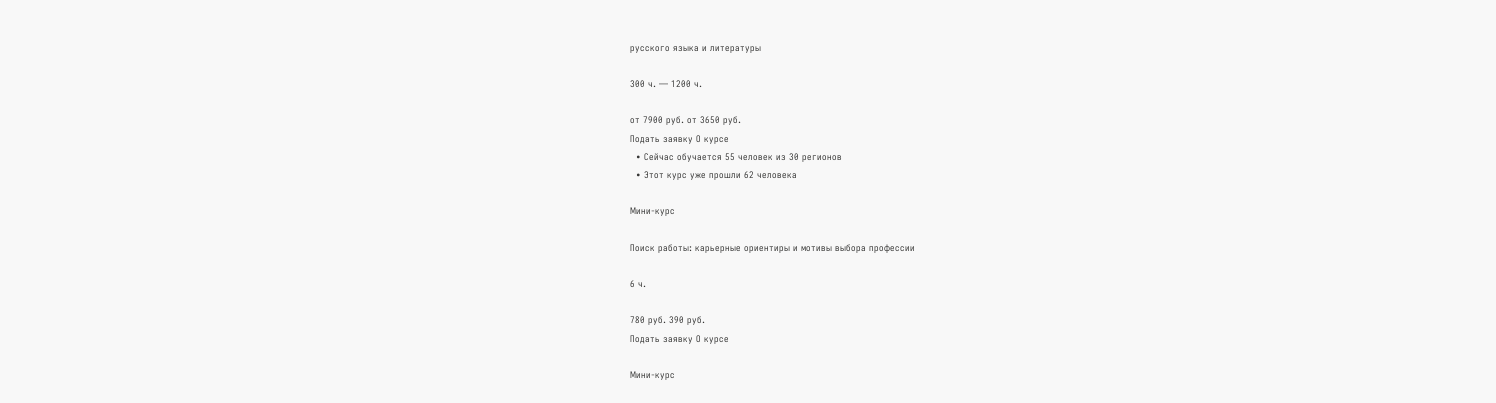русского языка и литературы

300 ч. — 1200 ч.

от 7900 руб. от 3650 руб.
Подать заявку О курсе
  • Сейчас обучается 55 человек из 30 регионов
  • Этот курс уже прошли 62 человека

Мини-курс

Поиск работы: карьерные ориентиры и мотивы выбора профессии

6 ч.

780 руб. 390 руб.
Подать заявку О курсе

Мини-курс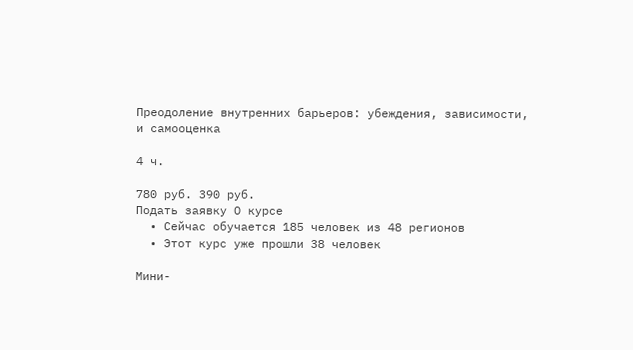Преодоление внутренних барьеров: убеждения, зависимости, и самооценка

4 ч.

780 руб. 390 руб.
Подать заявку О курсе
  • Сейчас обучается 185 человек из 48 регионов
  • Этот курс уже прошли 38 человек

Мини-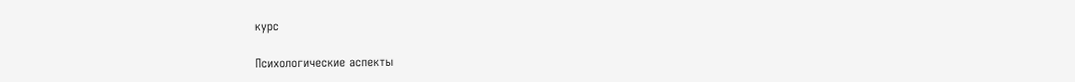курс

Психологические аспекты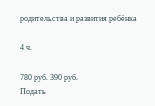родительства и развития ребёнка

4 ч.

780 руб. 390 руб.
Подать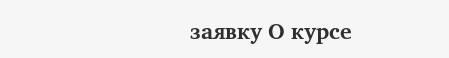заявку О курсе